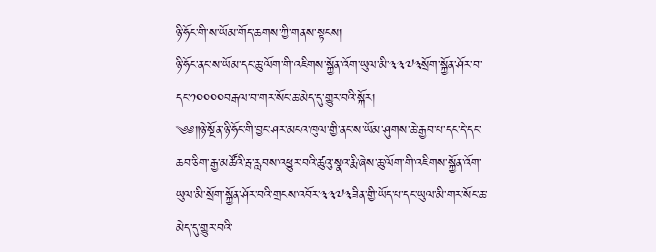ཉི་ཧོང་གི་ས་ཡོམ་གོད་ཆགས་ཀྱི་གནས་སྟངས།
ཉི་ཧོང་ནང་ས་ཡོམ་དང་ཆུ་ལོག་གི་འཇིགས་སྐྱོན་འོག་ཡུལ་མི་༣༣༧༣སྲོག་སྐྱོན་ཤོར་བ་དང་༡༠༠༠༠བརྒལ་བ་གར་སོང་ཆ་མེད་དུ་གྱུར་བའི་སྐོར།
༄༅༎ཉེ་སྔོན་ཉི་ཧོང་གི་བྱང་ཤར་མངའ་ཁུལ་གྱི་ནང་ས་ཡོམ་ཤུགས་ཆེ་རྒྱབ་པ་དང་དེ་དང་ཆབ་ཅིག་རྒྱ་མཚོའི་རྦ་རླབས་འཕྱུར་བའི་ཚུའུ་སྣའ་རྨི་ཞེས་ཆུ་ལོག་གི་འཇིགས་སྐྱོན་འོག་ཡུལ་མི་སྲོག་སྐྱོན་ཤོར་བའི་གྲངས་འབོར་༣༣༧༣ཟིན་གྱི་ཡོད་པ་དང་ཡུལ་མི་གར་སོང་ཆ་མེད་དུ་གྱུར་བའི་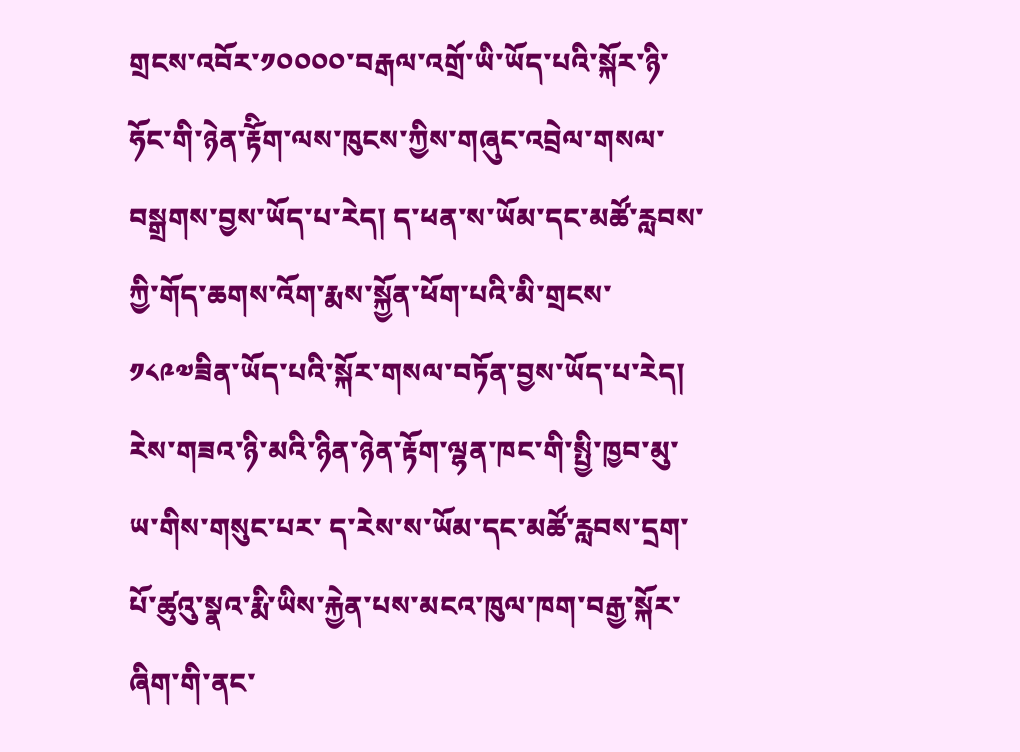གྲངས་འབོར་༡༠༠༠༠་བརྒལ་འགྲོ་ཡི་ཡོད་པའི་སྐོར་ཉི་ཧོང་གི་ཉེན་རྟོིག་ལས་ཁུངས་ཀྱིས་གཞུང་འབྲེལ་གསལ་བསྒྲགས་བྱས་ཡོད་པ་རེད། ད་ཕན་ས་ཡོམ་དང་མཚོ་རླབས་ཀྱི་གོད་ཆགས་འོག་རྨས་སྐྱོན་ཕོག་པའི་མི་གྲངས་༡༨༩༧ཟིན་ཡོད་པའི་སྐོར་གསལ་བཏོན་བྱས་ཡོད་པ་རེད།
རེས་གཟའ་ཉི་མའི་ཉིན་ཉེན་རྟོག་ལྷན་ཁང་གི་སྤྱི་ཁྱབ་མུ་ཡ་གིས་གསུང་པར་ ད་རེས་ས་ཡོམ་དང་མཚོ་རླབས་དྲག་པོ་ཚུའུ་སྣའ་རྨི་ཡིས་རྐྱེན་པས་མངའ་ཁུལ་ཁག་བརྒྱ་སྐོར་ཞིག་གི་ནང་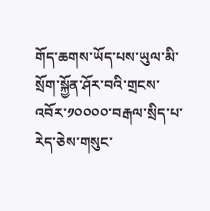གོད་ཆགས་ཡོད་པས་ཡུལ་མི་སྲོག་སྐྱོན་ཤོར་བའི་གྲངས་འབོར་༡༠༠༠༠་བརྒལ་སྲིད་པ་རེད་ཅེས་གསུང་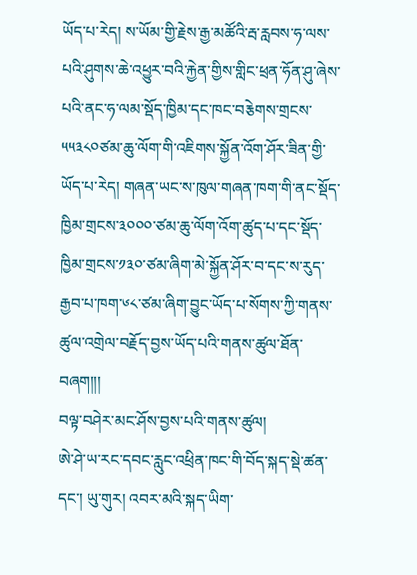ཡོད་པ་རེད། ས་ཡོམ་གྱི་རྗེས་རྒྱ་མཚོའི་རྦ་རླབས་ཧ་ལས་པའི་ཤུགས་ཆེ་འཕྱུར་བའི་རྐྱེན་གྱིས་གླིང་ཕྲན་ཧོན་ཤུ་ཞེས་པའི་ནང་ཧ་ལམ་སྡོད་ཁྱིམ་དང་ཁང་བརྕེགས་གྲངས་༥༥༣༨༠ཙམ་ཆུ་ལོག་གི་འཇིགས་སྐྱོན་འོག་ཤོར་ཟིན་གྱི་ཡོད་པ་རེད། གཞན་ཡང་ས་ཁུལ་གཞན་ཁག་གི་ནང་སྡོད་ཁྱིམ་གྲངས་༣༠༠༠་ཙམ་ཆུ་ལོག་འོག་ཚུད་པ་དང་སྡོད་ཁྱིམ་གྲངས་༡༣༠་ཙམ་ཞིག་མེ་སྐྱོན་ཤོར་བ་དང་ས་རུད་རྒྱབ་པ་ཁག་༦༨་ཙམ་ཞིག་བྱུང་ཡོད་པ་སོགས་ཀྱི་གནས་ཚུལ་འགྲེལ་བརྗོད་བྱས་ཡོད་པའི་གནས་ཚུལ་ཐོན་བཞག༎།
བལྟ་བཤེར་མང་ཤོས་བྱས་པའི་གནས་ཚུལ།
ཨེ་ཤེ་ཡ་རང་དབང་རླུང་འཕྲིན་ཁང་གི་བོད་སྐད་སྡེ་ཚན་དང་། ཡུ་གུར། འབར་མའི་སྐད་ཡིག་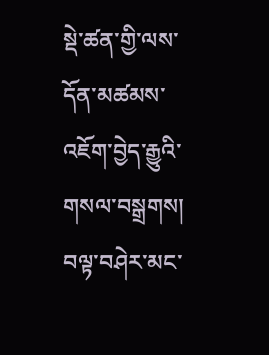སྡེ་ཚན་གྱི་ལས་དོན་མཚམས་འཇོག་བྱེད་རྒྱུའི་གསལ་བསྒྲགས།
བལྟ་བཤེར་མང་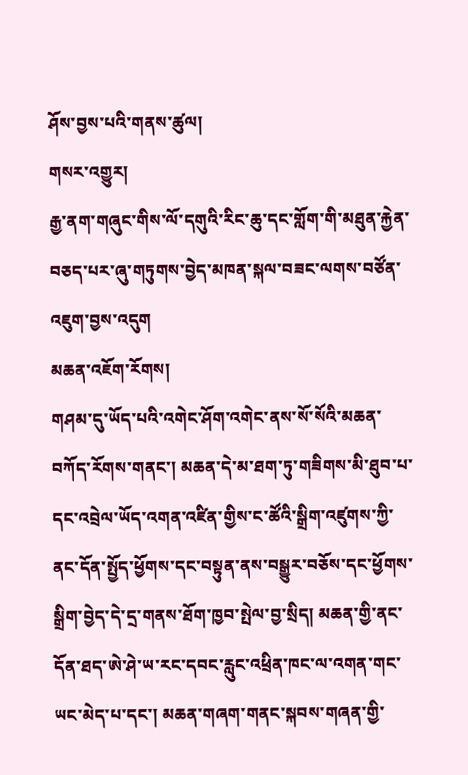ཤོས་བྱས་པའི་གནས་ཚུལ།
གསར་འགྱུར།
རྒྱ་ནག་གཞུང་གིས་ལོ་དགུའི་རིང་ཆུ་དང་གློག་གི་མཐུན་རྐྱེན་བཅད་པར་ཞུ་གཏུགས་བྱེད་མཁན་སྐལ་བཟང་ལགས་བཙོན་འཇུག་བྱས་འདུག
མཆན་འཇོག་རོགས།
གཤམ་དུ་ཡོད་པའི་འགེང་ཤོག་འགེང་ནས་སོ་སོའི་མཆན་བཀོད་རོགས་གནང་། མཆན་དེ་མ་ཐག་ཏུ་གཟིགས་མི་ཐུབ་པ་དང་འབྲེལ་ཡོད་འགན་འཛིན་གྱིས་ང་ཚོའི་སྒྲིག་འཛུགས་ཀྱི་ནང་དོན་སྤྱོད་ཕྱོགས་དང་བསྟུན་ནས་བསྒྱུར་བཅོས་དང་ཕྱོགས་སྒྲིག་བྱེད་དེ་དྲ་གནས་ཐོག་ཁྱབ་སྤེལ་བྱ་སྲིད། མཆན་གྱི་ནང་དོན་ཐད་ཨེ་ཤེ་ཡ་རང་དབང་རླུང་འཕྲིན་ཁང་ལ་འགན་གང་ཡང་མེད་པ་དང་། མཆན་གཞག་གནང་སྐབས་གཞན་གྱི་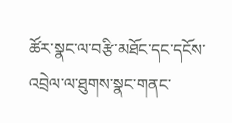ཚོར་སྣང་ལ་བརྩི་མཐོང་དང་དངོས་འབྲེལ་ལ་ཐུགས་སྣང་གནང་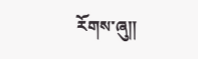རོགས་ཞུ༎